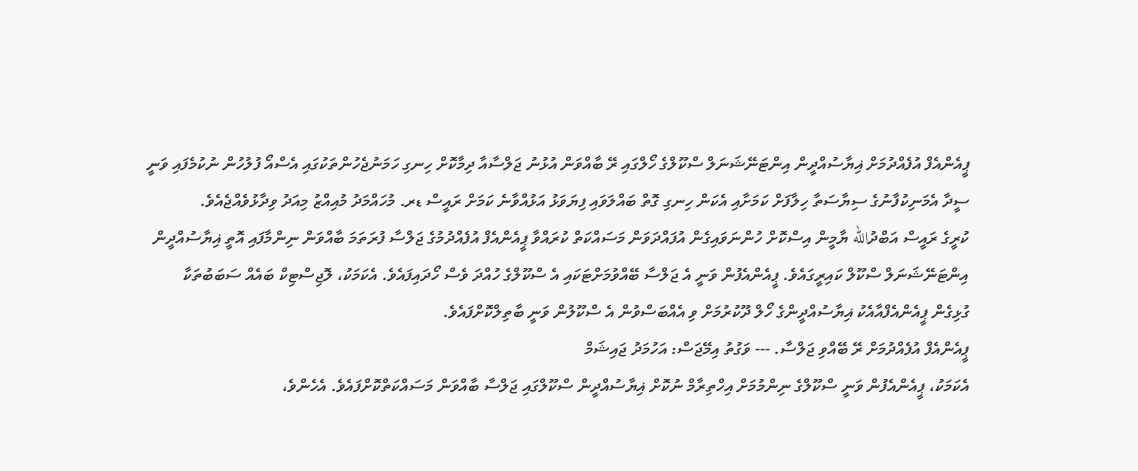ޕީއެންއެފް އުފެއްދުމަށް ޣިޔާސުއްދީން އިންޓަނޭޝަނަލް ސްކޫލްގެ ހޯލްގައި ރޭ ބާއްވަން އުޅުނު ޖަލްސާއާ ދިމާކޮށް ހިނގި ހަމަނުޖެހުންތަކުގައި އެސްއޯ ފުލުހުން ނުކުމެފައި ވަނީ ސީދާ އެމަނިކުފާނުގެ ސިޔާސަތާ ހިލާފަށް ކަމަށާއި އެކަން ހިނގި ގޮތް ބައްލަވައި ފިޔަވަޅު އަޅުއްވާނެ ކަމަށް ރައީސް ޑރ. މުހައްމަދު މުއިއްޒު މިއަދު ވިދާޅުވެއްޖެއެވެ.
ކުރީގެ ރައީސް އަބްދުالله ޔާމީން އިސްކޮށް ހުންނަވައިގެން އުފައްދަވަން މަސައްކަތް ކުރައްވާ ޕީއެންއެފް އުފެއްދުމުގެ ޖަލްސާ ފުރަތަމަ ބާއްވަން ނިންމާފައި އޮތީ ޣިޔާސުއްދީން އިންޓަނޭޝަނަލް ސްކޫލް ކައިރީގައެވެ. ޕީއެންއެފުން ވަނީ އެ ޖަލްސާ ބޭއްވުމަށްޓަކައި އެ ސްކޫލްގެ ހުއްދަ ވެސް ހޯދައިފައެވެ. އެކަމަކު، ލޮޖިސްޓިކް ބައެއް ސަބަބުތަކާ ގުޅިގެން ޕީއެންއެފްއާއެކު ޣިޔާސުއްދީންގެ ހޯލް ދޫކުރުމަށް ވި އެއްބަސްވުން އެ ސްކޫލުން ވަނީ ބާތިލްކޮށްފައެވެ.
ޕީއެންއެފް އުފެއްދުމަށް ރޭ ބޭއްވި ޖަލްސާ. --- ވަގުތު އިމޭޖަސް: އަހުމަދު ޖައިޝަމް
އެކަމަކު، ޕީއެންއެފުން ވަނީ ސްކޫލްގެ ނިންމުމަށް އިހްތިރާމް ނުކޮށް ޣިޔާސުއްދީން ސްކޫލްގައި ޖަލްސާ ބާއްވަން މަސައްކަތްކޮށްފައެވެ. އެހެންވެ،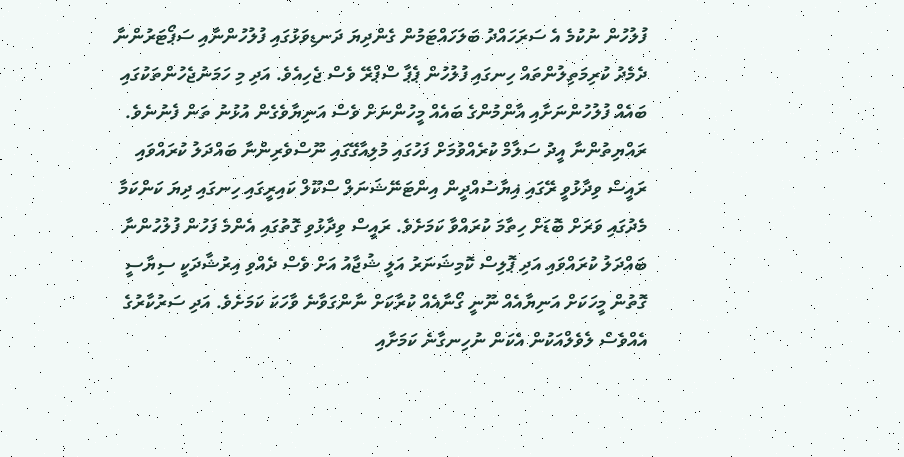ފުލުހުން ނުކުމެ އެ ސަރަހައްދު ބަލަހައްޓަމުން ގެންދިޔަ ދަނޑިވަޅުގައި ފުލުހުންނާއި ސަޕޯޓަރުންނާ ދެމެދު ކުރިމަތިލުންތައް ހިނގައި ފުލުހުން ޕެޕާ ސްޕްރޭ ވެސް ޖެހިއެވެ. އަދި މި ހަމަނުޖެހުންތަކުގައި ބައެއް ފުލުހުންނަށާއި އާންމުންގެ ބައެއް މީހުންނަށް ވެސް އަނިޔާވެގެން އުޅުނު ތަން ފެނުނެވެ.
ރައްޔިތުންނާ އީދު ސަލާމް ކުރެއްވުމަށް ފަހުގައި މުލިއާގޭގައި ނޫސްވެރިންނާ ބައްދަލު ކުރައްވައި ރައީސް ވިދާޅުވީ ރޭގައި ޣިޔާސުއްދީން އިންޓަނޭޝަނަލް ސްކޫލް ކައިރީގައި ހިނގައި ދިޔަ ކަންކަމާ މެދުގައި ވަރަށް ބޮޑަށް ހިތާމަ ކުރައްވާ ކަމަށެވެ. ރައީސް ވިދާޅުވި ގޮތުގައި އެންމެ ފަހުން ފުލުހުންނާ ބައްދަލު ކުރައްވައި އަދި ޕޮލިސް ކޮމިޝަނަރު އަލީ ޝުޖާއު އަށް ވެސް ދެއްވި އިރުޝާދަކީ ސިޔާސީ ގޮތުން މީހަކަށް އަނިޔާއެއް ނޫނީ ގޯނާއެއް ކުރާކަށް ނާންގަވާނެ ވާހަކަ ކަމަށެވެ. އަދި ސަރުކާރުގެ އެއްވެސް ލެވެލްއަކުން އެކަން ނުހިނގާނެ ކަމަށާއި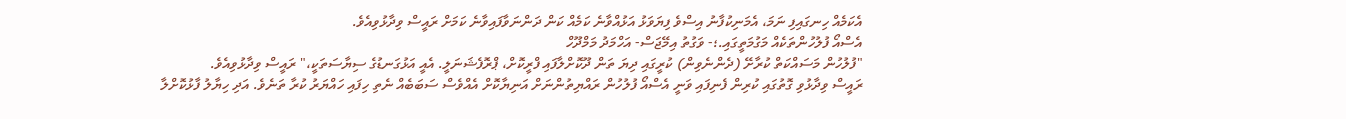އެކަމެއް ހިނގައިފި ނަމަ، އެމަނިކުފާނު އިސްވެ ފިޔަވަޅު އަޅުއްވާނެ ކަމެއް ކަން ދަންނަވާފައިވާނެ ކަމަށް ރައީސް ވިދާޅުވިއެވެ.
އެސްއޯ ފުލުހުންތަކެއް މަގުމަތީގައި.؛- ވަގުތު އިމޭޖަސް- އަހްމަދު މަމްދޫހް
"ފުލުހުން މަސައްކަތް ކުރާށޭ (ދެންނެވިން) ކުރީގައި ދިޔަ ތަން ދޫކޮށްލާފައި ފްރީކޮށް، ޕްރޮފެޝަނަލީ. އެއީ އަޅުގަނޑުގެ ސިޔާސަތަކީ،" ރައީސް ވިދާޅުވިއެވެ.
ރައީސް ވިދާޅުވި ގޮތުގައި ކުރިން ފެނިފައި ވަނީ އެސްއޯ ފުލުހުން ރައްޔިތުންނަށް އަނިޔާކޮށް އެއްވެސް ސަބަބެއް ނެތި ހިފައި ހައްޔަރު ކުރާ ތަނެވެ. އަދި ހިޔާލު ފާޅުކޮށްލާ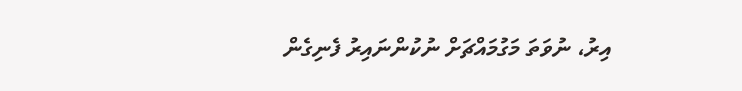އިރު، ނުވަތަ މަގުމައްޗަށް ނުކުންނައިރު ފެނިގެން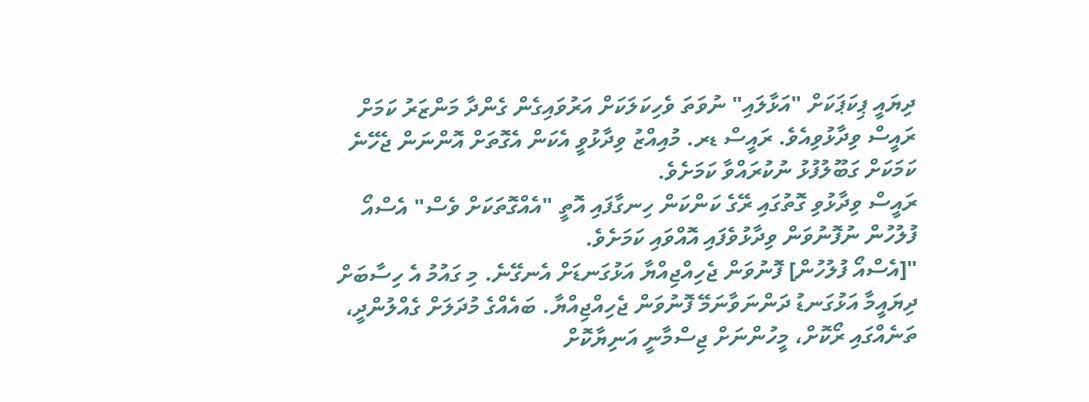ދިޔައީ ޕިކަޕަކަށް "އަޅާލައި" ނުވަތަ ވެހިކަލަކަށް އަރުވައިގެން ގެންދާ މަންޒަރު ކަމަށް ރައީސް ވިދާޅުވިއެވެ. ރައީސް ޑރ. މުއިއްޒު ވިދާޅުވީ އެކަން އެގޮތަށް އޮންނަން ޖެހޭނެ ކަމަކަށް ގަބޫލުފުޅު ނުކުރައްވާ ކަމަށެވެ.
ރައީސް ވިދާޅުވި ގޮތުގައި ރޭގެ ކަންކަން ހިނގާފައި އޮތީ "އެއްގޮތަކަށް ވެސް" އެސްއޯ ފުލުހުން ނުފޮނުވަން ވިދާޅުވެފައި އޮއްވައި ކަމަށެވެ.
"[އެސްއޯ ފުލުހުން] ފޮނުވަން ޖެހިއްޖިއްޔާ އަޅުގަނޑަށް އެނގޭނެ. މި ގައުމު އެ ހިސާބަށް ދިޔައީމާ އަޅުގަނޑު ދަންނަވާނަމޭ ފޮނުވަން ޖެހިއްޖިއްޔާ. ބައެއްގެ މުދަލަށް ގެއްލުންދީ، ތަނެއްގައި ރޯކޮށް، މީހުންނަށް ޖިސްމާނީ އަނިޔާކޮށް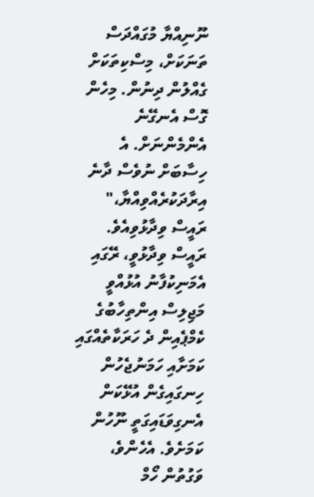ނޫނިއްޔާ މުގައްދަސް ތަނަކަށް، މިސްކިތަކަށް ގެއްލުން ދިނުން. މިހެން ގޮސް އެނގޭނެ އެންމެންނަށް. އެ ހިސާބަށް ނުވެސް ދާނެ އިރާދަކުރެއްވިއްޔާ،" ރައީސް ވިދާޅުވިއެވެ.
ރައީސް ވިދާޅުވީ، ރޭގައި އެމަނިކުފާނު އުޅުއްވީ މަޖިލިސް އިންތިހާބުގެ ކެމްޕެއިން ދެ ހަރަކާތެއްގައި ކަމަށާއި ހަމަނުޖެހުން ހިނގައިގެން އުޅޭކަން އެނގިވަޑައިގަތީ ނޫހުން ކަމަށެވެ. އެހެންވެ، ވަގުތުން ހޯމް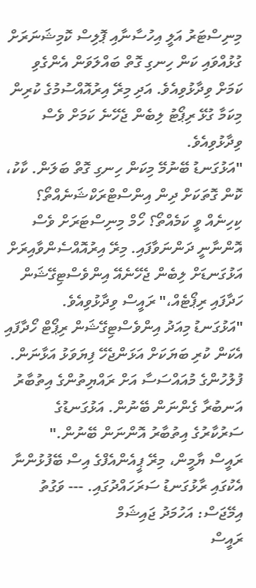މިނިސްޓަރު އަލީ އިހުސާނާއި ޕޮލިސް ކޮމިޝަނަރަށް ގުޅުއްވައި ކަން ހިނގި ގޮތް ބައްލަވަން އެންގެވި ކަމަށް ވިދާޅުވިއެވެ. އަދި މިރޭ އިރުއޮއްސުމުގެ ކުރިން މިކަމާ ގުޅޭ ރިޕޯޓު ލިބެން ޖެހޭނެ ކަމަށް ވެސް ވިދާޅުވިއެވެ.
"އަޅުގަނޑު ބޭނުމޭ މިކަން ހިނގި ގޮތް ބަލަން. ކާކު، ކޮން ގޮތަކަށް ދިން އިންސްޓްރަކްޝަނެއްތޯ؟ ކިހިނެއް ވީ ކަމެއްތޯ؟ ހޯމް މިނިސްޓަރަށް ވެސް އޮންނާނީ ދަންނަވާފައި. މިރޭ އިރުއޮއްސެންވާއިރަށް އަޅުގަނޑަށް ލިބެން ޖެހޭނެއޭ އިންވެސްޓިގޭޝަން ހަދާފައި ރިޕޯޓެއް،" ރައީސް ވިދާޅުވިއެވެ.
"އަޅުގަނޑު މިއަދު އިންވެސްޓިގޭޝަން ރިޕޯޓް ހޯދާފައި އެކަން ކުރި ބަޔަކަށް އަޅަންޖެހޭ ފިޔަވަޅު އަޅާނަން. ފުލުހުންގެ މުއައްސަސާ އަށް ރައްޔިތުންގެ އިތުބާރު އަނބުރާ ގެންނަން ބޭނުން. އަޅުގަނޑުގެ ސަރުކާރުގެ އިތުބާރު އޮންނަން ބޭނުން."
ރައީސް ޔާމީން، މިރޭ ޕީއެންއެފްގެ އިސް ބޭފުޅުންނާ އެކުގައި ރާޅުގަނޑު ސަރަހައްދުގައި. --- ވަގުތު އިމޭޖަސް: އަހުމަދު ޖައިޝަމް
ރައީސް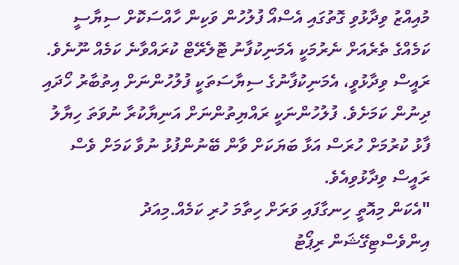މުއިއްޒު ވިދާޅުވި ގޮތުގައި އެސްއޯ ފުލުހުން ވަކިން ހާއްސަކޮށް ސިޔާސީ ކަމެއްގެ ތެރެއަށް ނެރުމަކީ އެމަނިކުފާނު ޓޮލެރޭޓް ކުރައްވާނެ ކަމެއް ނޫނެވެ.
ރައީސް ވިދާޅުވީ، އެމަނިކުފާނުގެ ސިޔާސަތަކީ ފުލުހުންނަށް އިތުބާރު ހޯދައި ދިނުން ކަމަށެވެ. ފުލުހުންނަކީ ރައްޔިތުންނަށް އަނިޔާކުރާ ނުވަތަ ހިޔާލު ފާޅު ކުރުމަށް ހުރަސް އަޅާ ބަޔަކަށް ވާން ބޭނުންފުޅު ނުވާ ކަމަށް ވެސް ރައީސް ވިދާޅުވިއެވެ.
"އެކަން މިއޮތީ ހިނގާފައި ވަރަށް ހިތާމަ ހުރި ކަމެއް.މިއަދު އިންވެސްޓިގޭޝަން ރިޕޯޓު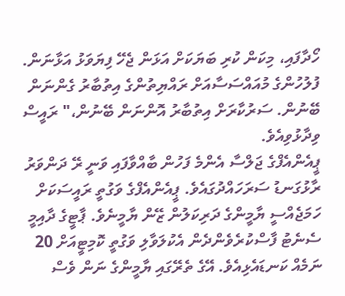ހޯދާފައި، މިކަން ކުރި ބަޔަކަށް އަޅަން ޖެހޭ ފިޔަވަޅު އަޅާނަން. ފުލުހުންގެ މުއައްސަސާއަށް ރައްޔިތުންގެ އިތުބާރު ގެންނަން ބޭނުން. ސަރުކާރަށް އިތުބާރު އޮންނަން ބޭނުން،" ރައީސް ވިދާޅުވިއެވެ.
ޕީއެންއެފްގެ ޖަލްސާ އެންމެ ފަހުން ބާއްވާފައި ވަނީ ރޭ ދަންވަރު ރާޅުގަނޑު ސަރަހައްދުގައެވެ. ޕީއެންއެފްގެ ވަގުތީ ރައީސަކަށް ހަމަޖެއްސީ ޔާމީންގެ ދަރިކަލުން ޒޭން ޔާމީނެވެ. ޕާޓީގެ ދާއިމީ ސެނެޓު ފާސްކުރެވެންދެން އެކުލަވާލި ވަގުތީ ކޮމިޓީއަށް 20 ނަމެއް ކަނޑައެޅިއެވެ. އޭގެ ތެރޭގައި ޔާމީންގެ ނަން ވެސް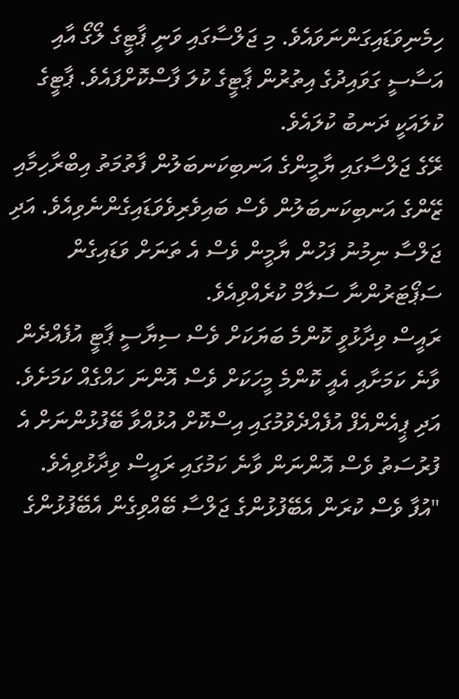ހިމެނިވަޑައިގަންނަވައެވެ. މި ޖަލްސާގައި ވަނީ ޕާޓީގެ ލޯގޯ އާއި އަސާސީ ގަވައިދުގެ އިތުރުން ޕާޓީގެ ކުލަ ފާސްކޮށްފައެވެ. ޕާޓީގެ ކުލައަކީ ދަނބު ކުލައެވެ.
ރޭގެ ޖަލްސާގައި ޔާމީންގެ އަނބިކަނބަލުން ފާތުމަތު އިބްރާހިމާއި ޒޭންގެ އަނބިކަނބަލުން ވެސް ބައިވެރިވެވަޑައިގެންނެވިއެވެ. އަދި ޖަލްސާ ނިމުނު ފަހުން ޔާމީން ވެސް އެ ތަނަށް ވަޑައިގެން ސަޕޯޓަރުންނާ ސަލާމް ކުރެއްވިއެވެ.
ރައީސް ވިދާޅުވީ ކޮންމެ ބަޔަކަށް ވެސް ސިޔާސީ ޕާޓީ އުފެއްދެން ވާނެ ކަމަށާއި އެއީ ކޮންމެ މީހަކަށް ވެސް އޮންނަ ހައްގެއް ކަމަށެވެ. އަދި ޕީއެންއެފް އުފެއްދެވުމުގައި އިސްކޮށް އުޅުއްވާ ބޭފުޅުންނަށް އެ ފުރުސަތު ވެސް އޮންނަން ވާނެ ކަމުގައި ރައީސް ވިދާޅުވިއެވެ.
"އުފާ ވެސް ކުރަން އެބޭފުޅުންގެ ޖަލްސާ ބޭއްވިގެން އެބޭފުޅުންގެ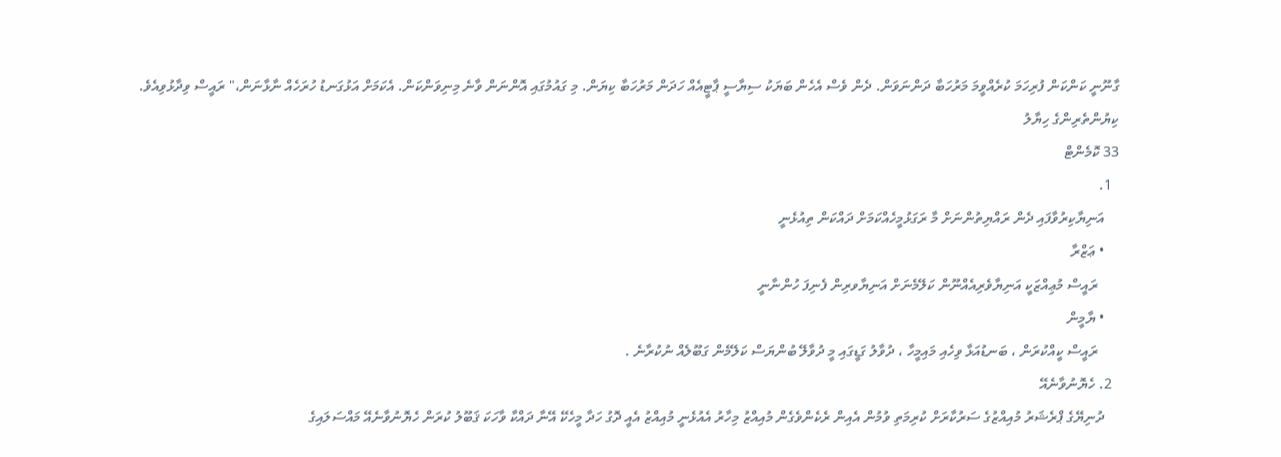ގާނޫނީ ކަންކަން ފުރިހަމަ ކުރެއްވީމަ މަރުހަބާ ދަންނަވަން. ދެން ވެސް އެހެން ބަޔަކު ސިޔާސީ ޕާޓީއެއް ހަދަން މަރުހަބާ ކިޔަން. މި ގައުމުގައި އޮންނަން ވާނެ މިނިވަންކަން. އެކަމަށް އަޅުގަނޑު ހުރަހެއް ނާޅާނަން،" ރައީސް ވިދާޅުވިއެވެ.
ކިޔުންތެރިންގެ ހިޔާލު
33 ކޮމެންޓް
  1.
    އަނިޔާކިރުވާފައި ދެން ރައްޔިތުންނަށް މާ ރަގަޅުމީހެއްކަމަށް ދައްކަން ތިއުޅެނީ
    • ޢަޒްރާ
      ރައީސް މުޢިއްޒަކީ އަނިޔާވެރިއެއްނޫން ކަލޭމެނަށް އަނިޔާވރިން ފެނިފަ ހުންނާނީ
    • ޔާމީން
      ރައީސް ކީއްކުރަން ، ބަނޑުއަޅާ ވިހެއި މައިމީހާ ، ދުވާލު ގަޑީގައި މީ ދުވާލޭ ބުންޔަސް ކަލޭމެން ގަބޫލެއް ނުކުރާނެ .
  2. ހެޔޮނުވާނެއޭ
    ދުނިޔޭގެ ޕްރެޝަރު މުއިއްޒުގެ ސަރުކާރަށް ކުރިމަތި ވުމުން އެއިން ރެކެންވެގެން މުއިއްޒު މިހާރު އެއުޅެނީ މުއިއްޒު އެއީ ދޮގު ހަދާ މީހެކޭ އޭނާ ދައްކާ ވާހަކަ ޤަބޫލު ކުރަން ހެޔޮނުވާނެއޭ މައްސަލައިގެ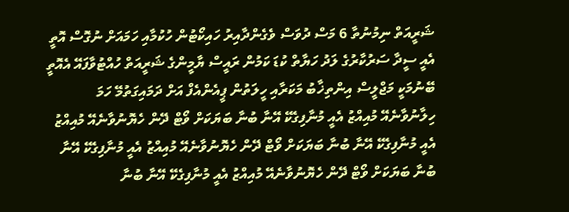ޝަރީއަތް ނިމުނުތާ 6 މަސް ދުވަސް ވެގެންދާއިރު ހައިކޯޓުން ހުކުމާއި ހަމައަށް ނުގޮސް އޮތީ އެއީ ސީދާ ސަރުކާރުގެ ލަދު ހަޔާތް ކުޑަ ކަމުން ރައީސް ޔާމީންގެ ޝަރީއަތް ހުއްޓުވާފައޭ އެއޮތީ ބޭނުމަކީ މަޖްލީސް އިންތިޚާބު މަކަރާއި ހީލަތުން ޕީއެންއެފް އަށް ދަމައިގަތުމޭ ހަމަ ހިލާނުވާނެއޭ މުއިއްޒު އެއީ މުނާފިގެކޭ އޭނާ ބުނާ ބަޔަކަށް ވޯޓް ދޭން ހެޔޮނުވާނެއޭ މުއިއްޒު އެއީ މުނާފިގެކޭ އޭނާ ބުނާ ބަޔަކަށް ވޯޓް ދޭން ހެޔޮނުވާނެއޭ މުއިއްޒު އެއީ މުނާފިގެކޭ އޭނާ ބުނާ ބަޔަކަށް ވޯޓް ދޭން ހެޔޮނުވާނެއޭ މުއިއްޒު އެއީ މުނާފިގެކޭ އޭނާ ބުނާ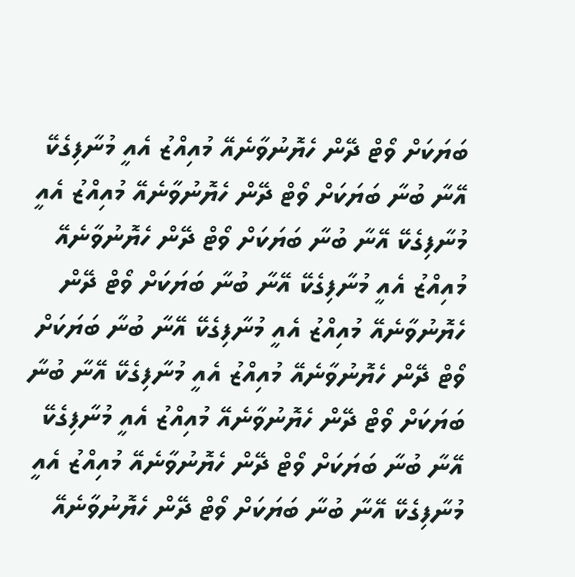ބަޔަކަށް ވޯޓް ދޭން ހެޔޮނުވާނެއޭ މުއިއްޒު އެއީ މުނާފިގެކޭ އޭނާ ބުނާ ބަޔަކަށް ވޯޓް ދޭން ހެޔޮނުވާނެއޭ މުއިއްޒު އެއީ މުނާފިގެކޭ އޭނާ ބުނާ ބަޔަކަށް ވޯޓް ދޭން ހެޔޮނުވާނެއޭ މުއިއްޒު އެއީ މުނާފިގެކޭ އޭނާ ބުނާ ބަޔަކަށް ވޯޓް ދޭން ހެޔޮނުވާނެއޭ މުއިއްޒު އެއީ މުނާފިގެކޭ އޭނާ ބުނާ ބަޔަކަށް ވޯޓް ދޭން ހެޔޮނުވާނެއޭ މުއިއްޒު އެއީ މުނާފިގެކޭ އޭނާ ބުނާ ބަޔަކަށް ވޯޓް ދޭން ހެޔޮނުވާނެއޭ މުއިއްޒު އެއީ މުނާފިގެކޭ އޭނާ ބުނާ ބަޔަކަށް ވޯޓް ދޭން ހެޔޮނުވާނެއޭ މުއިއްޒު އެއީ މުނާފިގެކޭ އޭނާ ބުނާ ބަޔަކަށް ވޯޓް ދޭން ހެޔޮނުވާނެއޭ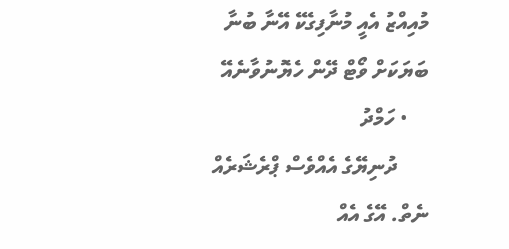މުއިއްޒު އެއީ މުނާފިގެކޭ އޭނާ ބުނާ ބަޔަކަށް ވޯޓް ދޭން ހެޔޮނުވާނެއޭ
    • ހަމްދު
      ދުނިޔޭގެ އެއްވެސް ޕްރެޝަރެއް ނެތް. އޭގެ އެއް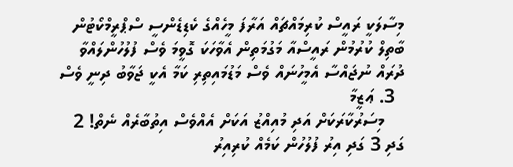މިސާލަކީ ރައީސް ކުރިމައްޗައް އަރާފަ މީހެއްގެ ކެޑިޑެންސީ ސްޕްރީމްކޯޓުން ބާތިލް ކުރުމުން ރައީސްއާ މަގުމަތިން އެވާހަކަ ގޮވީމަ ވެސް ފުލުހުންލައްވާ ދުރައް ނުޖައްސާ އެމީހުނައް ވެސް މަޑުމައިތިރި ކަމާ އެކީ ޖަވާބު ދިނީ ވެސް
  3. ޢަޒީމާ
    މިސަރުކާރަކަށް އަދި މުއިއްޒު އަކަށް އެއްވެސް އިތުބާރެއް ނެތް! 2 ގަދި 3 ގަދި އިރު ފުލުހުން ކަމެއް ކުރިއިރު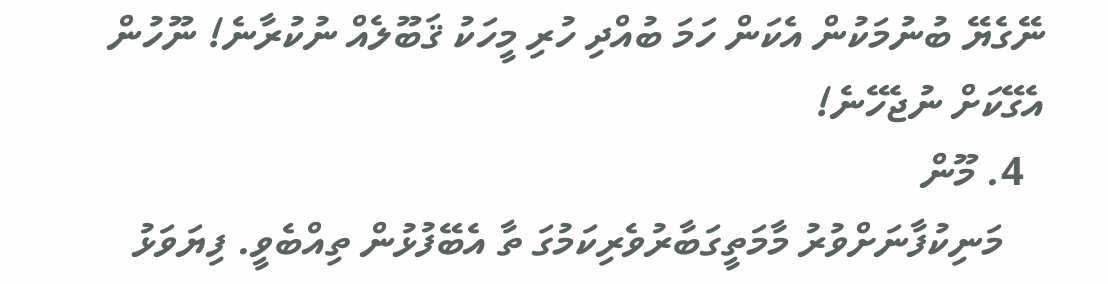ނޭގެޔޭ ބުނުމަކުން އެކަން ހަމަ ބުއްދި ހުރި މީހަކު ޤަބޫލެއް ނުކުރާނެ! ނޫހުން އެގޭކަށް ނުޖެހޭނެ!
  4. މޫން
    މަނިކުފާނަށްވުރު މާމަތީގަބާރުވެރިކަމުގަ ތާ އެބޭފުޅުން ތިއްބެވީ. ފިޔަވަޅު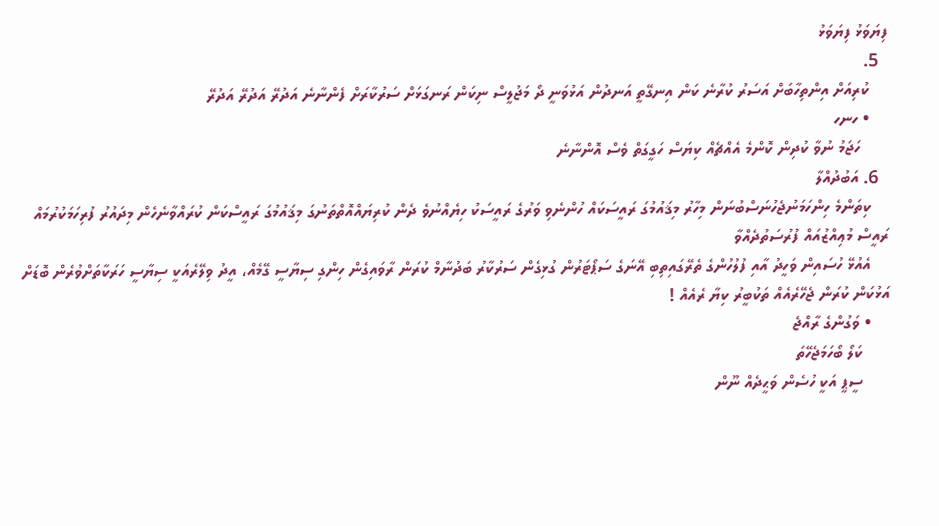ފިޔަވަޅު ފިޔަވަޅު
  5.
    ކުރިއަށް އިންތިހާބަށް އަސަރު ކުރާނެ ކަން އިނގޭތީ އަނދުން އަޅުވަނީ ދޯ މަޖުލީސް ނިކަން ރަނގަޅަށް ސަރުކާރަށް ފެންނާނެ އަދުރޭ އަދުރޭ އަދުރޭ
    • ހނހ
      ހަޖަމު ނުވާ ކުދިން ކޮންމެ އެއްޗެއް ކިޔަސް ހަގީގަތް ވެސް އޮންނާނެ
  6. އަބުދުއްލާ
    ކިތަންމެ ހިންހަމަނުޖެހުނަސްބުނަން މިހާރު މިޤައުމުގަ ރައީސަކައް ހުންނެވި ވަރުގެ ރައީސަކު ހިޔެއްނުވެ ދެން ކުރިޔައްއޮތްތަނުގަ މިޤައުމުގަ ރައީސްކަން ކުރައްވާނެހެން މިދައުރު ފުރިހަމަކުރުމައް ރައީސް މުޢިއްޒުއައް ފުރުސަތުދެއްވާ
    އެއުޅޭ ހުސައިން ވަހީދު އާއި ފުލުހުންގެ ތެރޭގައިތިބި އޭނަގެ ސަޕޯޓަރުން ގުޅިގެން ސަރުކާރު ބަދުނާމް ކުރަން ރާވައިގެން ހިންގި ސިޔާސީ ގޭމެއް، އީދު ވިލޭރެއަކީ ސިޔާސީ ހަރަކާތަށްވުރެން ބޮޑަށް އަޅުކަން ކުރަން ޖެހޭރެއެއް ތަކުބީރު ކިޔާ ރެއެއް !
    • ވަގުންގެ ރާއްޖެ
      ކަލޯ ބޯހަމަޖެހޭތަ
      ސީޕީ އަކީ ހުސެން ވަޙީދެއް ނޫން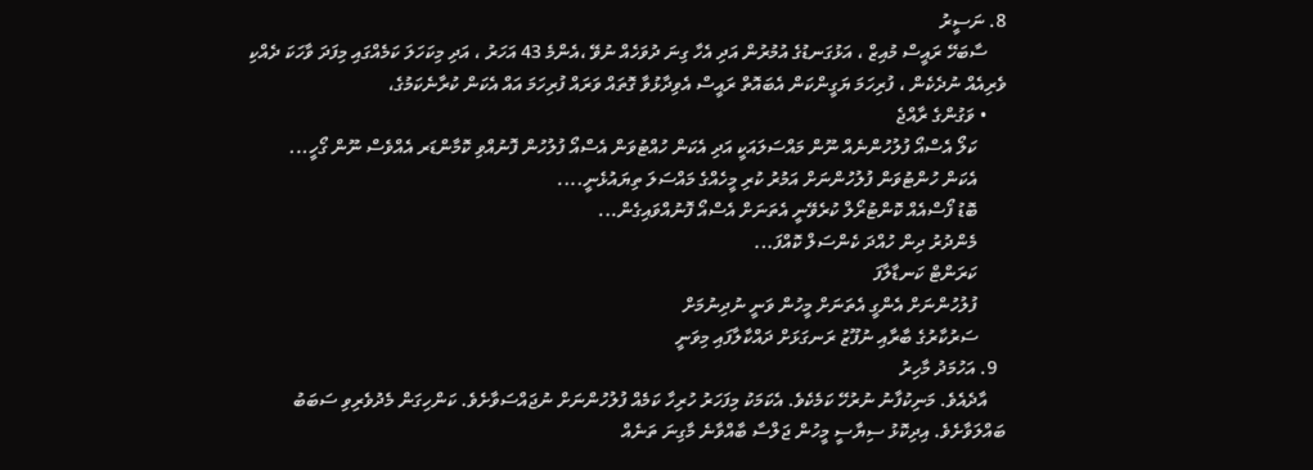8. ނަސީރު
    ސާބަހޭ ރައީސް މުއިޒް ، އަޅުގަނޑުގެ އުމުރުން އަދި އެހާ ގިނަ ދުވަހެއް ނުވޭ ،އެންމެ 43 އަހަރު ، އަދި މިކަހަލަ ކަމެއްގައި މިފަދަ ވާހަކަ ދެއްކި ވެރިއެއް ނުދެކެން ، ފުރިހަމަ ޔަގީންކަން އެބައޮތް ރައީސް އެވިދާޅުވާ ގޮތައް ވަރައް ފުރިހަމަ އައް އެކަން ކުރާނެކަމުގެ،
    • ވަގުންގެ ރާއްޖެ
      ކަލޯ އެސްއޯ ފުލުހުންނެއް ނޫން މައްސަލައަކީ އަދި އެކަން ހުއްޓުވަން އެސްއޯ ފުލުހުން ފޮނުއްވި ކޮމާންޑަރ އެއްވެސް ނޫން ގޯހީ...
      އެކަން ހުންޓުވަން ފުލުހުންނަށް އަމުރު ކުރި މީހެއްގެ މައްސަލަ ތިޔައުޅެނީ....
      ބޮޑު ފޯސްއެއް ކޮންޓުރޯލް ކުރެވޭނީ އެތަނަށް އެސްއޯ ފޮނުއްވައިގެން...
      މެންދުރު ދިން ހުއްދަ ކެންސަލް ކޮއްފަ...
      ކަރަންޓް ކަނޑާލާފަ
      ފުލުހުންނަށް އެންގީ އެތަނަށް މީހުން ވަނީ ނުދިނުމަށް
      ސަރުކާރުގެ ބާރާއި ނުފޫޒު ރަނގަޅަށް ދައްކާލާފައި މިވަނީ
  9. އަހުމަދު މާހިރު
    އާދެއެވެ. މަނިކުފާނު ނުރުހޭ ކަމެކެވެ. އެކަމަކު މިފަހަރު ހުރިހާ ކަމެއް ފުލުހުންނަށް ނުޖައްސަވާށެވެ. ކަންހިގަން މެދުވެރިވި ސަބަބު ބައްލަވާށެވެ. އިދިކޮޅު ސިޔާސީ މީހުން ޖަލްސާ ބާއްވާނެ މާގިނަ ތަނެއް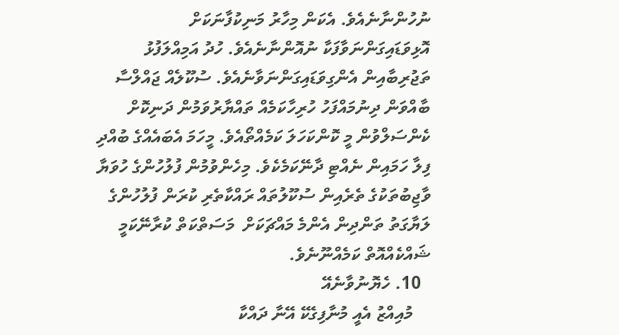ނުހުންނާނެއެވެ. އެކަން މިހާރު މަނިކުފާނަކަށް އޮޅިވަޑައިގަންނަވާފަކާ ނުއޮންނާނެއެވެ. ހުދު އަމިއްލަފުޅު ތަޖުރިބާއިން އެންގިވަޑައިގަންނަވާނެއެވެ. ސުކޫލެއް ޖައްލްސާ ބާއްވަން ދިނުމައްފަހު ހުރިހާކަމެއް ތައްޔާރުވަމުން ދަނިކޮށް ކެންސަލްވުން މީ ކޮންކަހަލަ ކަމެއްތޯއެވެ. މީހަމަ އެބައެއްގެ ބުއްދި ފިލާ ހަމައިން ނެއްޓި ދާނޭކަމެކެވެ. މިހެންވުމުން ފުލުހުންގެ ހުވަޔާ ވާޖިބުތަކުގެ ތެރެއިން ސުކޫލުތައް ރައްކާތެރި ކުރަން ފުލުހުންގެ ލަޔާގަތު ތަންދިން އެންމެ މައްޗަކަށް  މަސަތްކަތް ކުރާނޭކަމީ ޝައްކެއްއޮތް ކަމެއްނޫނެވެ.
  10. ހެޔޮނުވާނެއޭ
    މުއިއްޒު އެއީ މުނާފިގެކޭ އޭނާ ދައްކާ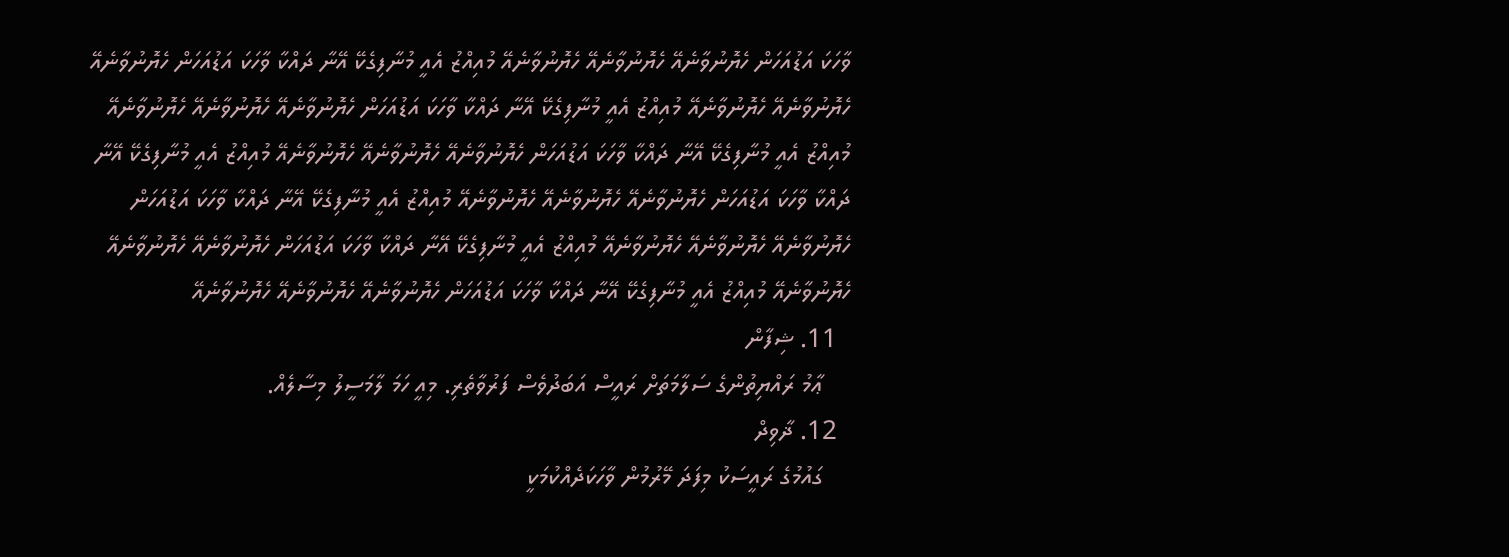ވާހަކަ އަޑުއަހަން ހެޔޮނުވާނެއޭ ހެޔޮނުވާނެއޭ ހެޔޮނުވާނެއޭ މުއިއްޒު އެއީ މުނާފިގެކޭ އޭނާ ދައްކާ ވާހަކަ އަޑުއަހަން ހެޔޮނުވާނެއޭ ހެޔޮނުވާނެއޭ ހެޔޮނުވާނެއޭ މުއިއްޒު އެއީ މުނާފިގެކޭ އޭނާ ދައްކާ ވާހަކަ އަޑުއަހަން ހެޔޮނުވާނެއޭ ހެޔޮނުވާނެއޭ ހެޔޮނުވާނެއޭ މުއިއްޒު އެއީ މުނާފިގެކޭ އޭނާ ދައްކާ ވާހަކަ އަޑުއަހަން ހެޔޮނުވާނެއޭ ހެޔޮނުވާނެއޭ ހެޔޮނުވާނެއޭ މުއިއްޒު އެއީ މުނާފިގެކޭ އޭނާ ދައްކާ ވާހަކަ އަޑުއަހަން ހެޔޮނުވާނެއޭ ހެޔޮނުވާނެއޭ ހެޔޮނުވާނެއޭ މުއިއްޒު އެއީ މުނާފިގެކޭ އޭނާ ދައްކާ ވާހަކަ އަޑުއަހަން ހެޔޮނުވާނެއޭ ހެޔޮނުވާނެއޭ ހެޔޮނުވާނެއޭ މުއިއްޒު އެއީ މުނާފިގެކޭ އޭނާ ދައްކާ ވާހަކަ އަޑުއަހަން ހެޔޮނުވާނެއޭ ހެޔޮނުވާނެއޭ ހެޔޮނުވާނެއޭ މުއިއްޒު އެއީ މުނާފިގެކޭ އޭނާ ދައްކާ ވާހަކަ އަޑުއަހަން ހެޔޮނުވާނެއޭ ހެޔޮނުވާނެއޭ ހެޔޮނުވާނެއޭ
  11. ޝިފާން
    ޢާމު ރައްޔިތުންގެ ސަލާމަތަށް ރައީސް އަބަދުވެސް ފަރުވާތެރި. މިއީ ހަމަ ލާމަސީލު މިސާލެއް.
  12. ޛާވިދް
    ގައުމުގެ ރައީސަކު މިފަދަ މޭރުމުން ވާހަކަދެއްކުމަކީ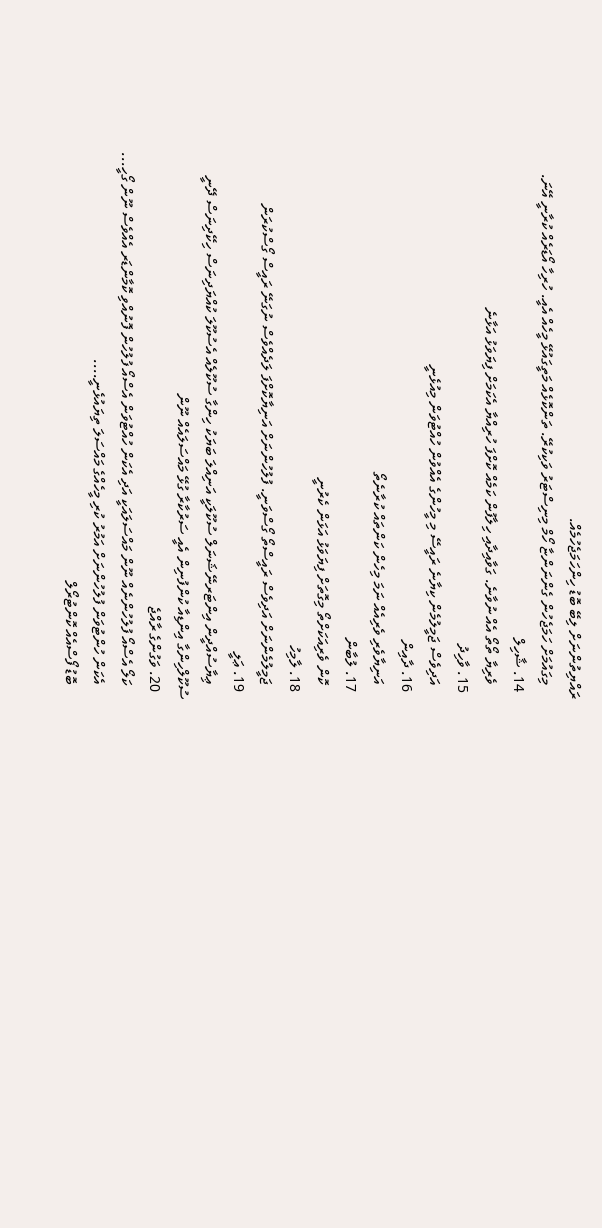ރައްޔިތުންނަށް ލިބޭ ބޮޑު ހިންހަމަޖެހުމެއް.
    މިގައުމަށް ހަމަޖެހުން ގެންނަންޏާ ހޯމް މިނިސްޓަރު ވަކިކުރޭ. ތަންކޮޅެއް މަތީގައުޅޭ މީހެއް އެއީ. ހުރިހާ އޯޑަރެއް ކުރާނީ އޭނަ.
  14. ޝާހިލް
    ވެރިޔާ ތޯތޯ އެއް ނުވާނެ. ގަވާއިދާއި ހިލާފުން ކަމެއް ކޮށްފަ ހުރިއްޔާ އެކަމަށް ފިޔަވަޅު އަޅާނެ
  15. ވާހިދު
    އަދިވެސް ޖަމީލުމެން ކިޔާނެ ރައީސޭ މި މީހުންގެ އެއްވުން ހުއްޓުވަން މިއުޅެނީ
  16. ދާއިން
    އަނިޔާވެރި ވެރިއެއް ނަމަ މިހެން ކަންތައް ކުރާނެތޯ
  17. ލުބާން
    ކޮން ވެރިއަކަށްތޯ މިގޮތަށް ފިޔަވަޅު އަޅަން ކެރުނީ
  18. ލާމިހު
    ޖަމީލުމެންނަށް އަދިވެސް ރައީސްތޯ ގޯސްވަނީ. ފުލުހުންނަށް އަނިޔާކޮށްފަ ލަދެއްވެސް ނުގަނޭ ރައީސް ގޯސްކުރަން
  19. ޢަލީ
    ޢިޔާސުއްދީން އިންޓަރނޭޝަނަލް ސުކޫލަކީ އަނިއްލަ ބަޔަކު ހިންގާ ސުކޫލެއް އެސުކޫލަ ކުއްޔަދިނަސް ހިކޭދިނަސް ދޭނީ ސުކޫލްހިންގާ އިންޑިއާ ކުންފުނިން އެއީ ސަރުކާރާ ގުޅޭ މައްސަލައެއް ނޫން
  20. ވަގުންގެ ރާއްޖެ
    ކަލޯ އެސްއޯ ފުލުހުންނެއް ނޫން މައްސަލައަކީ އަދި އެކަން ހުއްޓުވަން އެސްއޯ ފުލުހުން ފޮނުއްވި ކޮމާންޑަރ އެއްވެސް ނޫން ގޯހީ...
    އެކަން ހުންޓުވަން ފުލުހުންނަށް އަމުރު ކުރި މީހެއްގެ މައްސަލަ ތިޔައުޅެނީ....
    ބޮޑު ފޯސްއެއް ކޮންޓުރޯލް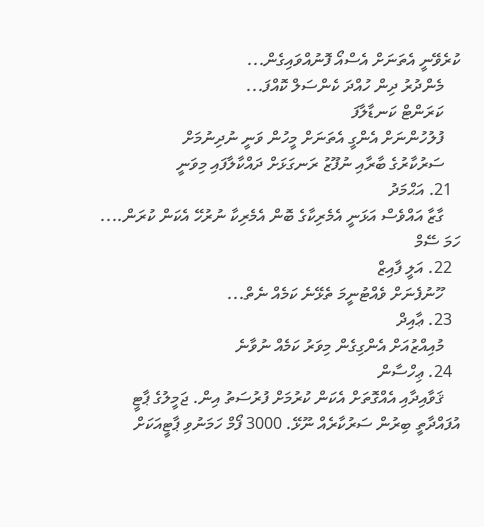ކުރެވޭނީ އެތަނަށް އެސްއޯ ފޮނުއްވައިގެން...
    މެންދުރު ދިން ހުއްދަ ކެންސަލް ކޮއްފަ...
    ކަރަންޓް ކަނޑާލާފަ
    ފުލުހުންނަށް އެންގީ އެތަނަށް މީހުން ވަނީ ނުދިނުމަށް
    ސަރުކާރުގެ ބާރާއި ނުފޫޒު ރަނގަޅަށް ދައްކާލާފައި މިވަނީ
  21. އަޙްމަދު
    ގާޒާ އައްވެސް އަޅަނީ އެމެރިކާގެ ބޮން އެމެރިކާ ނުރުހޭ އެކަން ކުރަން.... ހަމަ ސޭމް
  22. އަލީ ފާއިޒް
    ހޫނުފެނަށް ވެއްޓުނީމަ ތެޅޭނެ ކަމެއް ނެތް...
  23. ޢާއިދް
    މުއިއްޒުއަށް އެންގިގެން މިވަރު ކަމެއް ނުވާނެ
  24. ޢިހްސާން
    ޤަވާއިދާއި އެއްގޮތަށް އެކަން ކުރުމަށް ފުރުސަތު އިން. ޖަމީލުގެ ޕާޓީ އުފައްދާތީ ބިރުން ސަރުކާރެއް ނޫޅޭ. 3000 ފޯމް ހަމަނުވި ޕާޓީއަކަށް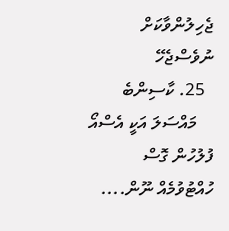ޖެހިލުންވާކަށް ނުވެސްޖެހޭ
  25. ކާސިންބެ
    މައްސަލަ އަކީ އެސްއޯ ފުލުހުން ގޮސް ހުއްޓުވުމެއް ނޫން....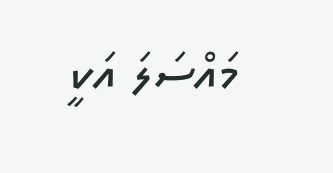މައްސަލަ އަކީ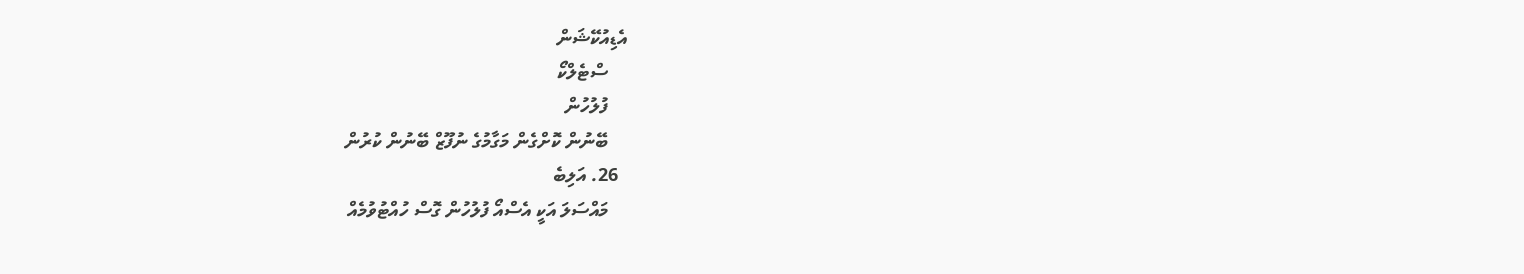އެޑިއުކޭޝަން
    ސްޓެލްކޯ
    ފުލުހުން
    ބޭނުން ކޮށްގެން މަގާމުގެ ނުފޫޒް ބޭނުން ކުރުން
  26. އަލިބެ
    މައްސަލަ އަކީ އެސްއޯ ފުލުހުން ގޮސް ހުއްޓުވުމެއް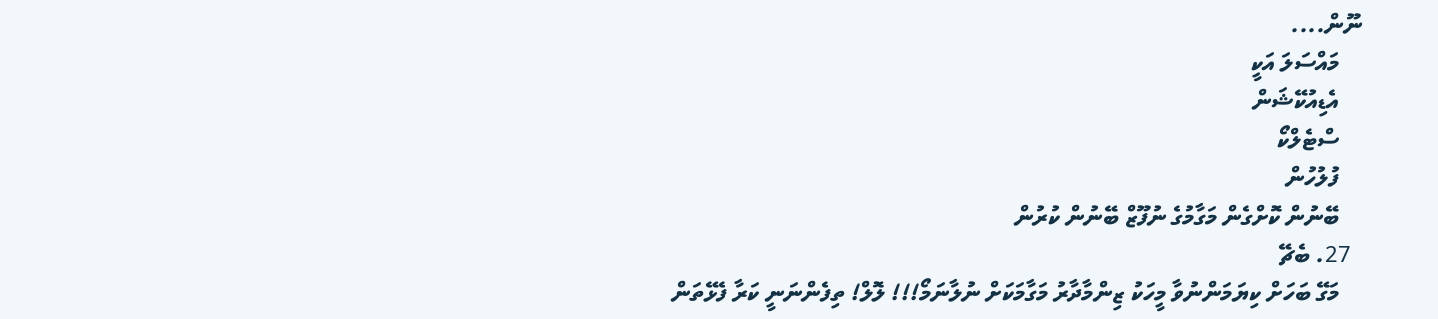ނޫން....
    މައްސަލަ އަކީ
    އެޑިއުކޭޝަން
    ސްޓެލްކޯ
    ފުލުހުން
    ބޭނުން ކޮށްގެން މަގާމުގެ ނުފޫޒް ބޭނުން ކުރުން
  27. ބެޗޭ
    މަގޭ ބަހަށް ކިޔަމަންނުވާ މީހަކު ޒިންމާދާރު މަގާމަކަށް ނުލާނަމޯ!!! ލޮލް! ތިފެންނަނީ ކަރާ ފެޅޭތަން